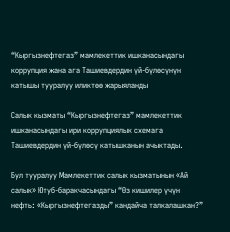“Кыргызнефтегаз” мамлекеттик ишканасындагы коррупция жана ага Ташиевдердин үй-бүлөсүнүн катышы тууралуу иликтөө жарыяланды

Салык кызматы “Кыргызнефтегаз” мамлекеттик ишканасындагы ири коррупциялык схемага Ташиевдердин үй-бүлөсү катышканын ачыктады.

Бул тууралуу Мамлекеттик салык кызматынын «Ай салык» Ютуб-баракчасындагы “Өз кишилер үчүн нефть: «Кыргызнефтегазды” кандайча талкалашкан?”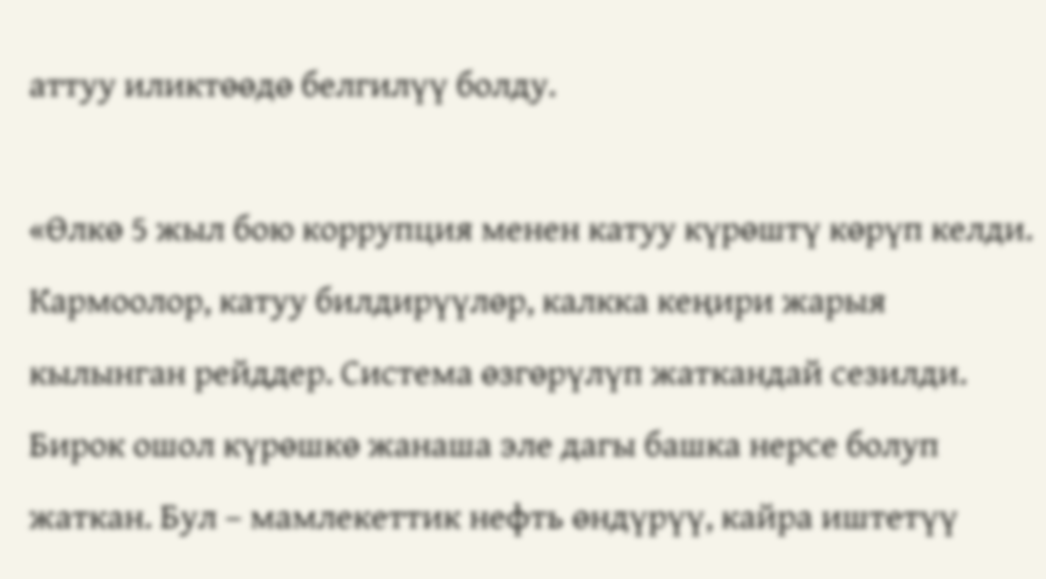аттуу иликтөөдө белгилүү болду.

«Өлкө 5 жыл бою коррупция менен катуу күрөштү көрүп келди. Кармоолор, катуу билдирүүлөр, калкка кеңири жарыя кылынган рейддер. Система өзгөрүлүп жаткандай сезилди. Бирок ошол күрөшкө жанаша эле дагы башка нерсе болуп жаткан. Бул – мамлекеттик нефть өндүрүү, кайра иштетүү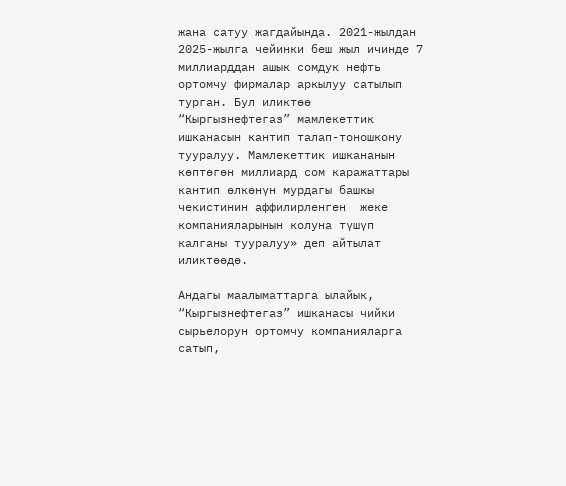жана сатуу жагдайында. 2021-жылдан 2025-жылга чейинки беш жыл ичинде 7 миллиарддан ашык сомдук нефть ортомчу фирмалар аркылуу сатылып турган. Бул иликтөө “Кыргызнефтегаз” мамлекеттик ишканасын кантип талап-тоношкону тууралуу. Мамлекеттик ишкананын көптөгөн миллиард сом каражаттары кантип өлкөнүн мурдагы башкы чекистинин аффилирленген  жеке компанияларынын колуна түшүп калганы тууралуу» деп айтылат иликтөөдө.

Андагы маалыматтарга ылайык, “Кыргызнефтегаз” ишканасы чийки сырьелорун ортомчу компанияларга сатып,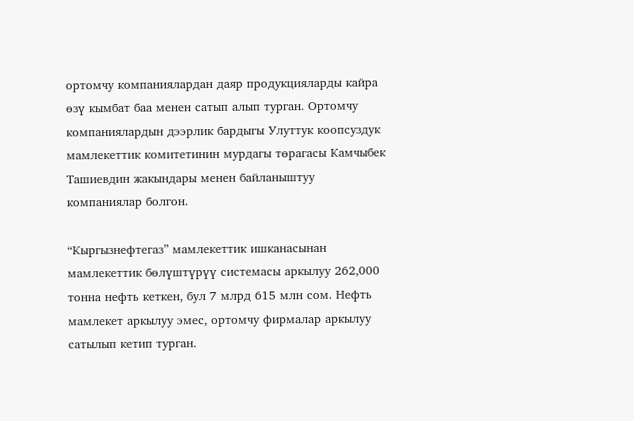ортомчу компаниялардан даяр продукцияларды кайра өзү кымбат баа менен сатып алып турган. Ортомчу компаниялардын дээрлик бардыгы Улуттук коопсуздук мамлекеттик комитетинин мурдагы төрагасы Камчыбек Ташиевдин жакындары менен байланыштуу компаниялар болгон.

“Кыргызнефтегаз” мамлекеттик ишканасынан мамлекеттик бөлүштүрүү системасы аркылуу 262,000 тонна нефть кеткен, бул 7 млрд 615 млн сом. Нефть мамлекет аркылуу эмес, ортомчу фирмалар аркылуу сатылып кетип турган.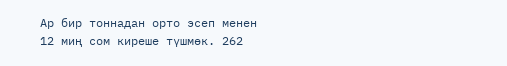Ар бир тоннадан орто эсеп менен 12 миң сом киреше түшмөк. 262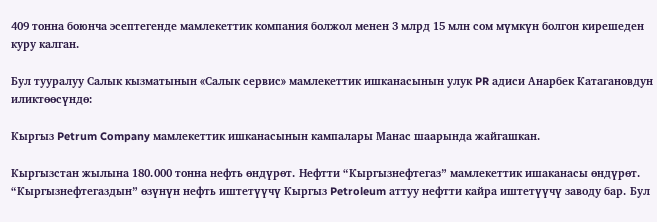409 тонна боюнча эсептегенде мамлекеттик компания болжол менен 3 млрд 15 млн сом мүмкүн болгон кирешеден куру калган.

Бул тууралуу Салык кызматынын «Салык сервис» мамлекеттик ишканасынын улук PR адиси Анарбек Катагановдун иликтөөсүндө:

Кыргыз Petrum Company мамлекеттик ишканасынын кампалары Манас шаарында жайгашкан.

Кыргызстан жылына 180.000 тонна нефть өндүрөт. Нефтти “Кыргызнефтегаз” мамлекеттик ишаканасы өндүрөт. “Кыргызнефтегаздын” өзүнүн нефть иштетүүчү Кыргыз Petroleum аттуу нефтти кайра иштетүүчү заводу бар. Бул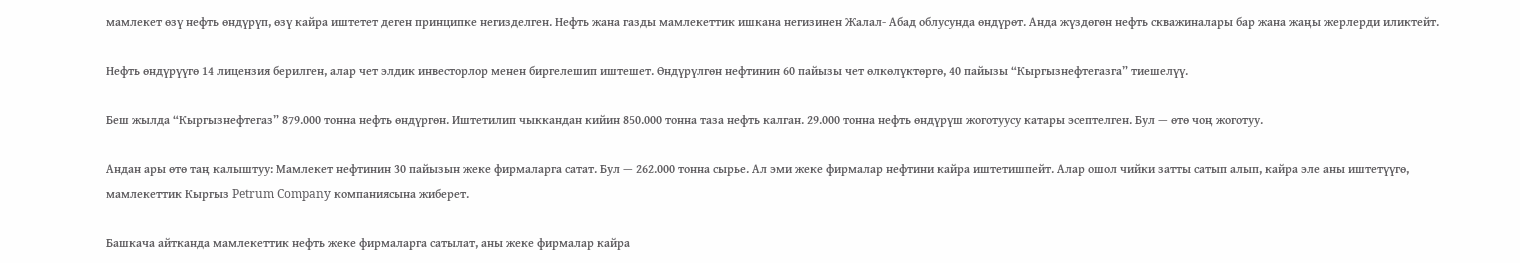мамлекет өзү нефть өндүрүп, өзү кайра иштетет деген принципке негизделген. Нефть жана газды мамлекеттик ишкана негизинен Жалал- Абад облусунда өндүрөт. Анда жүздөгөн нефть скважиналары бар жана жаңы жерлерди иликтейт.

Нефть өндүрүүгө 14 лицензия берилген, алар чет элдик инвесторлор менен биргелешип иштешет. Өндүрүлгөн нефтинин 60 пайызы чет өлкөлүктөргө, 40 пайызы “Кыргызнефтегазга” тиешелүү.

Беш жылда “Кыргызнефтегаз” 879.000 тонна нефть өндүргөн. Иштетилип чыккандан кийин 850.000 тонна таза нефть калган. 29.000 тонна нефть өндүрүш жоготуусу катары эсептелген. Бул — өтө чоң жоготуу.

Андан ары өтө таң калыштуу: Мамлекет нефтинин 30 пайызын жеке фирмаларга сатат. Бул — 262.000 тонна сырье. Ал эми жеке фирмалар нефтини кайра иштетишпейт. Алар ошол чийки затты сатып алып, кайра эле аны иштетүүгө, мамлекеттик Кыргыз Petrum Company компаниясына жиберет.

Башкача айтканда мамлекеттик нефть жеке фирмаларга сатылат, аны жеке фирмалар кайра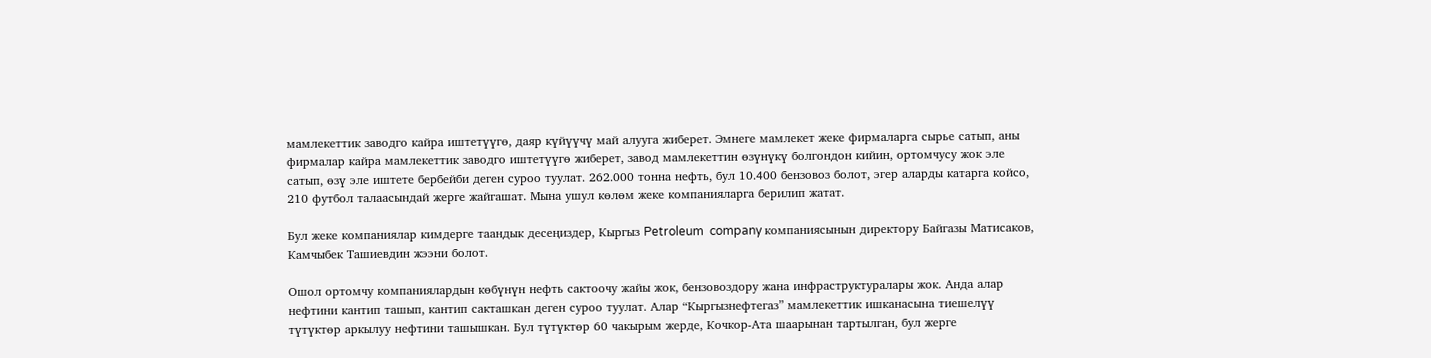мамлекеттик заводго кайра иштетүүгө, даяр күйүүчү май алууга жиберет. Эмнеге мамлекет жеке фирмаларга сырье сатып, аны фирмалар кайра мамлекеттик заводго иштетүүгө жиберет, завод мамлекеттин өзүнүкү болгондон кийин, ортомчусу жок эле сатып, өзү эле иштете бербейби деген суроо туулат. 262.000 тонна нефть, бул 10.400 бензовоз болот, эгер аларды катарга койсо, 210 футбол талаасындай жерге жайгашат. Мына ушул көлөм жеке компанияларга берилип жатат.

Бул жеке компаниялар кимдерге таандык десеңиздер, Кыргыз Petroleum  company компаниясынын директору Байгазы Матисаков, Камчыбек Ташиевдин жээни болот.

Ошол ортомчу компаниялардын көбүнүн нефть сактоочу жайы жок, бензовоздору жана инфраструктуралары жок. Анда алар нефтини кантип ташып, кантип сакташкан деген суроо туулат. Алар “Кыргызнефтегаз” мамлекеттик ишканасына тиешелүү түтүктөр аркылуу нефтини ташышкан. Бул түтүктөр 60 чакырым жерде, Кочкор-Ата шаарынан тартылган, бул жерге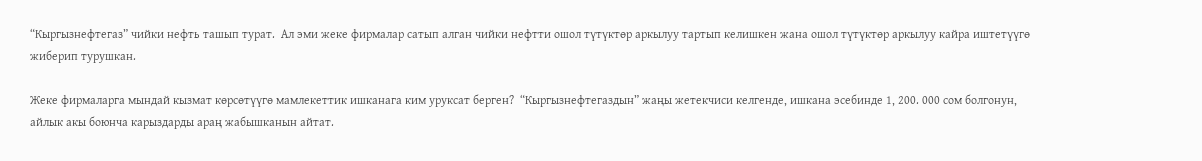“Кыргызнефтегаз” чийки нефть ташып турат.  Ал эми жеке фирмалар сатып алган чийки нефтти ошол түтүктөр аркылуу тартып келишкен жана ошол түтүктөр аркылуу кайра иштетүүгө жиберип турушкан.

Жеке фирмаларга мындай кызмат көрсөтүүгө мамлекеттик ишканага ким уруксат берген?  “Кыргызнефтегаздын” жаңы жетекчиси келгенде, ишкана эсебинде 1, 200. 000 сом болгонун, айлык акы боюнча карыздарды араң жабышканын айтат.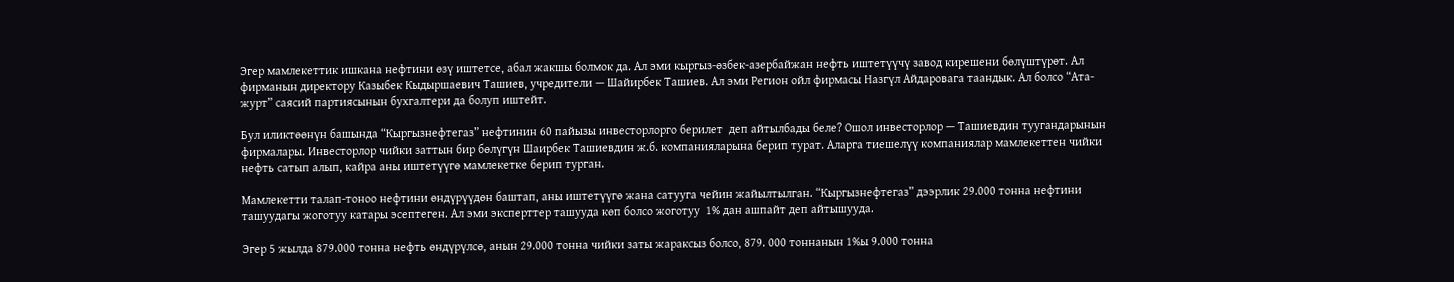Эгер мамлекеттик ишкана нефтини өзү иштетсе, абал жакшы болмок да. Ал эми кыргыз-өзбек-азербайжан нефть иштетүүчү завод кирешени бөлүштүрөт. Ал фирманын директору Казыбек Кыдыршаевич Ташиев, учредители — Шайирбек Ташиев. Ал эми Регион ойл фирмасы Назгүл Айдаровага таандык. Ал болсо “Ата-журт” саясий партиясынын бухгалтери да болуп иштейт.

Бул иликтөөнүн башында “Кыргызнефтегаз” нефтинин 60 пайызы инвесторлорго берилет  деп айтылбады беле? Ошол инвесторлор — Ташиевдин туугандарынын  фирмалары. Инвесторлор чийки заттын бир бөлүгүн Шаирбек Ташиевдин ж.б. компанияларына берип турат. Аларга тиешелүү компаниялар мамлекеттен чийки нефть сатып алып, кайра аны иштетүүгө мамлекетке берип турган.

Мамлекетти талап-тоноо нефтини өндүрүүдөн баштап, аны иштетүүгө жана сатууга чейин жайылтылган. “Кыргызнефтегаз” дээрлик 29.000 тонна нефтини ташуудагы жоготуу катары эсептеген. Ал эми эксперттер ташууда көп болсо жоготуу  1% дан ашпайт деп айтышууда.

Эгер 5 жылда 879.000 тонна нефть өндүрүлсө, анын 29.000 тонна чийки заты жараксыз болсо, 879. 000 тоннанын 1%ы 9.000 тонна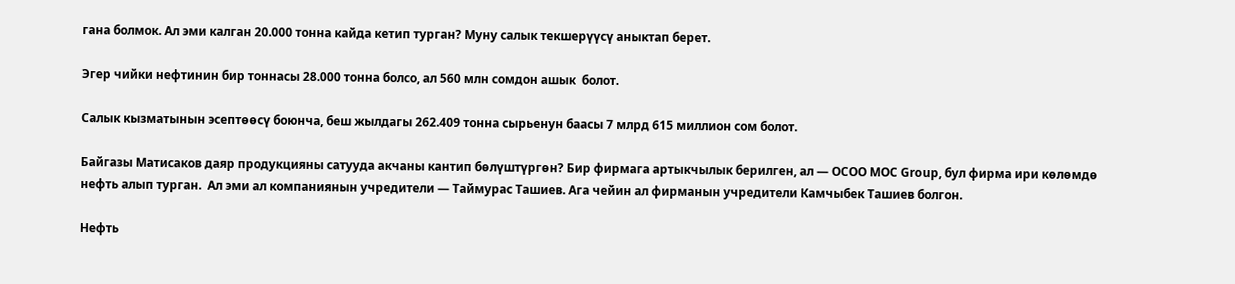гана болмок. Ал эми калган 20.000 тонна кайда кетип турган? Муну салык текшерүүсү аныктап берет.

Эгер чийки нефтинин бир тоннасы 28.000 тонна болсо, ал 560 млн сомдон ашык  болот.

Салык кызматынын эсептөөсү боюнча, беш жылдагы 262.409 тонна сырьенун баасы 7 млрд 615 миллион сом болот.

Байгазы Матисаков даяр продукцияны сатууда акчаны кантип бөлүштүргөн? Бир фирмага артыкчылык берилген, ал — OCOO MOC Group, бул фирма ири көлөмдө нефть алып турган.  Ал эми ал компаниянын учредители — Таймурас Ташиев. Ага чейин ал фирманын учредители Камчыбек Ташиев болгон.

Нефть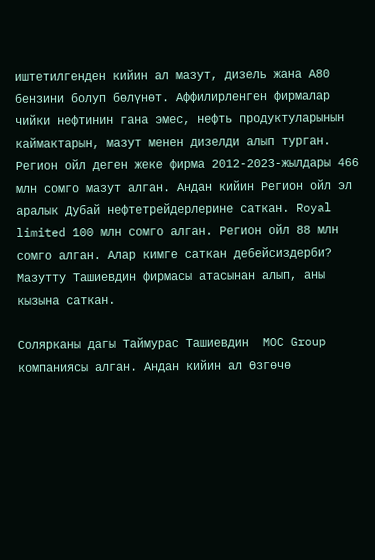иштетилгенден кийин ал мазут, дизель жана А80 бензини болуп бөлүнөт. Аффилирленген фирмалар чийки нефтинин гана эмес, нефть продуктуларынын каймактарын, мазут менен дизелди алып турган. Регион ойл деген жеке фирма 2012-2023-жылдары 466 млн сомго мазут алган. Андан кийин Регион ойл эл аралык Дубай нефтетрейдерлерине саткан. Royal limited 100 млн сомго алган. Регион ойл 88 млн сомго алган. Алар кимге саткан дебейсиздерби?  Мазутту Ташиевдин фирмасы атасынан алып, аны кызына саткан.

Солярканы дагы Таймурас Ташиевдин  MOC Group компаниясы алган. Андан кийин ал Өзгөчө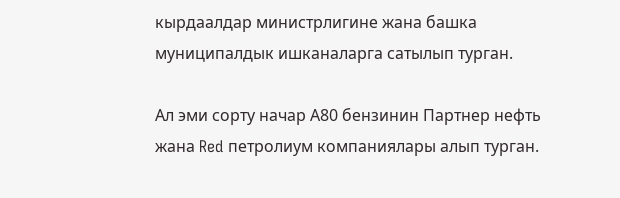кырдаалдар министрлигине жана башка муниципалдык ишканаларга сатылып турган.

Ал эми сорту начар А80 бензинин Партнер нефть жана Red петролиум компаниялары алып турган.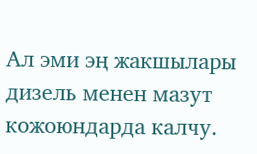Ал эми эң жакшылары дизель менен мазут кожоюндарда калчу.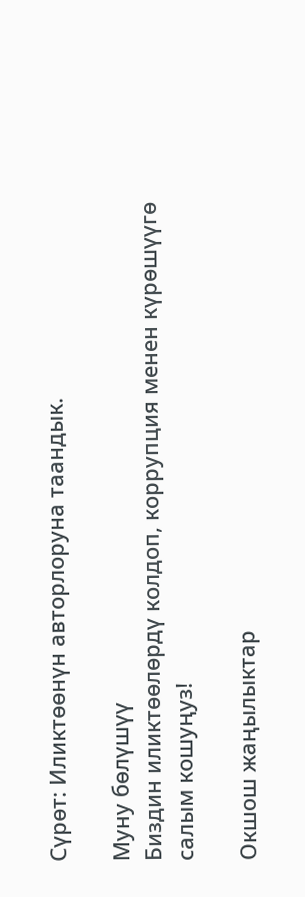Сүрөт: Иликтөөнүн авторлоруна таандык.

Муну бөлүшүү
Биздин иликтөөлөрдү колдоп, коррупция менен күрөшүүгө салым кошуңуз!

Окшош жаңылыктар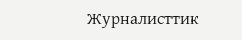Журналисттик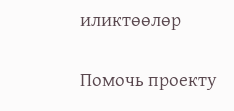иликтөөлөр

Помочь проекту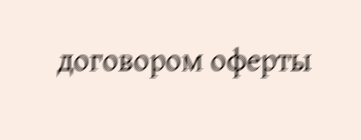договором оферты